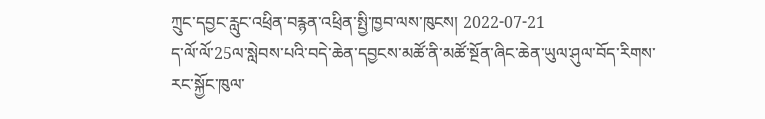ཀྲུང་དབྱང་རླུང་འཕྲིན་བརྙན་འཕྲིན་སྤྱི་ཁྱབ་ལས་ཁུངས། 2022-07-21
ད་ལོ་ལོ་25ལ་སླེབས་པའི་བདེ་ཆེན་དབྱངས་མཚོ་ནི་མཚོ་སྔོན་ཞིང་ཆེན་ཡུལ་ཤུལ་བོད་རིགས་རང་སྐྱོང་ཁུལ་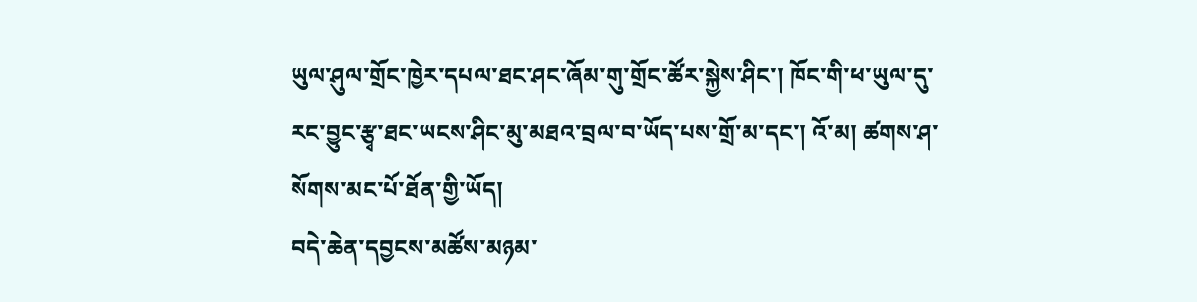ཡུལ་ཤུལ་གྲོང་ཁྱེར་དཔལ་ཐང་ཤང་ཞོམ་གུ་གྲོང་ཚོར་སྐྱེས་ཤིང་། ཁོང་གི་ཕ་ཡུལ་དུ་རང་བྱུང་རྩྭ་ཐང་ཡངས་ཤིང་མུ་མཐའ་བྲལ་བ་ཡོད་པས་གྲོ་མ་དང་། འོ་མ། ཚགས་ཤ་སོགས་མང་པོ་ཐོན་གྱི་ཡོད།
བདེ་ཆེན་དབྱངས་མཚོས་མཉམ་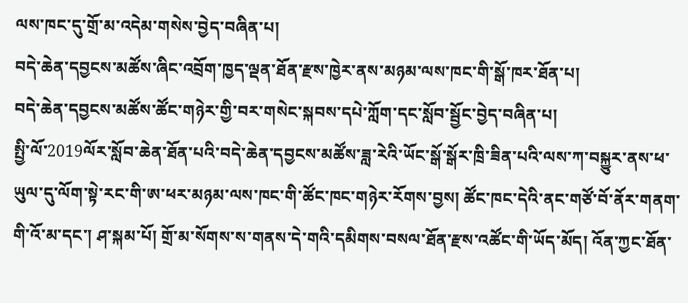ལས་ཁང་དུ་གྲོ་མ་འདེམ་གསེས་བྱེད་བཞིན་པ།
བདེ་ཆེན་དབྱངས་མཚོས་ཞིང་འབྲོག་ཁྱད་ལྡན་ཐོན་རྫས་ཁྱེར་ནས་མཉམ་ལས་ཁང་གི་སྒོ་ཁར་ཐོན་པ།
བདེ་ཆེན་དབྱངས་མཚོས་ཚོང་གཉེར་གྱི་བར་གསེང་སྐབས་དཔེ་ཀློག་དང་སློབ་སྦྱོང་བྱེད་བཞིན་པ།
སྤྱི་ལོ་2019ལོར་སློབ་ཆེན་ཐོན་པའི་བདེ་ཆེན་དབྱངས་མཚོས་ཟླ་རེའི་ཡོང་སྒོ་སྒོར་ཁྲི་ཟིན་པའི་ལས་ཀ་བསྐྱུར་ནས་ཕ་ཡུལ་དུ་ལོག་སྟེ་རང་གི་ཨ་ཕར་མཉམ་ལས་ཁང་གི་ཚོང་ཁང་གཉེར་རོགས་བྱས། ཚོང་ཁང་དེའི་ནང་གཙོ་བོ་ནོར་གནག་གི་འོ་མ་དང་། ཤ་སྐམ་པོ། གྲོ་མ་སོགས་ས་གནས་དེ་གའི་དམིགས་བསལ་ཐོན་རྫས་འཚོང་གི་ཡོད་མོད། འོན་ཀྱང་ཐོན་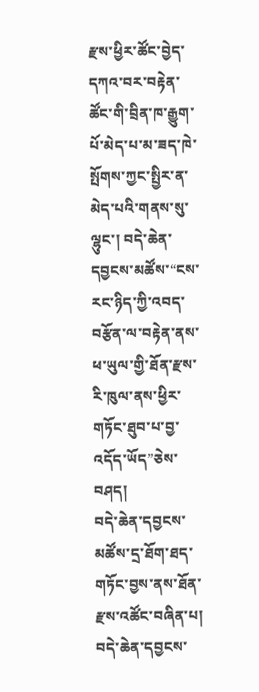རྫས་ཕྱིར་ཚོང་བྱེད་དཀའ་བར་བརྟེན་ཚོང་གི་བྲིན་ཁ་རྒྱུག་པོ་མེད་པ་མ་ཟད་ཁེ་སྤོགས་ཀྱང་སྤྱིར་ན་མེད་པའི་གནས་སུ་ལྷུང་། བདེ་ཆེན་དབྱངས་མཚོས་“ངས་རང་ཉིད་ཀྱི་འབད་བརྩོན་ལ་བརྟེན་ནས་ཕ་ཡུལ་གྱི་ཐོན་རྫས་རི་ཁུལ་ནས་ཕྱིར་གཏོང་ཐུབ་པ་བྱ་འདོད་ཡོད”ཅེས་བཤད།
བདེ་ཆེན་དབྱངས་མཚོས་དྲ་ཐོག་ཐད་གཏོང་བྱས་ནས་ཐོན་རྫས་འཚོང་བཞིན་པ།
བདེ་ཆེན་དབྱངས་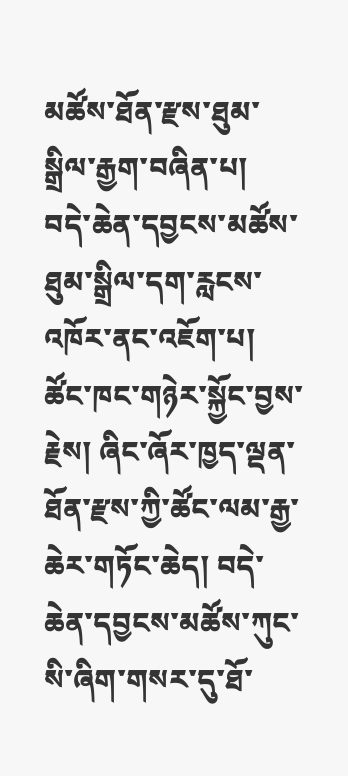མཚོས་ཐོན་རྫས་ཐུམ་སྒྲིལ་རྒྱག་བཞིན་པ།
བདེ་ཆེན་དབྱངས་མཚོས་ཐུམ་སྒྲིལ་དག་རླངས་འཁོར་ནང་འཇོག་པ།
ཚོང་ཁང་གཉེར་སྐྱོང་བྱས་རྗེས། ཞིང་ཞོར་ཁྱད་ལྡན་ཐོན་རྫས་ཀྱི་ཚོང་ལམ་རྒྱ་ཆེར་གཏོང་ཆེད། བདེ་ཆེན་དབྱངས་མཚོས་ཀུང་སི་ཞིག་གསར་དུ་ཐོ་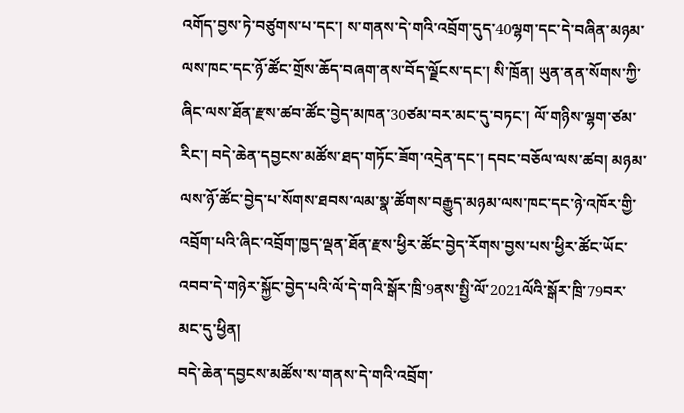འགོད་བྱས་ཏེ་བཙུགས་པ་དང་། ས་གནས་དེ་གའི་འབྲོག་དུད་40ལྷག་དང་དེ་བཞིན་མཉམ་ལས་ཁང་དང་ཉོ་ཚོང་གྲོས་ཆོད་བཞག་ནས་བོད་ལྗོངས་དང་། སི་ཁྲོན། ཡུན་ནན་སོགས་ཀྱི་ཞིང་ལས་ཐོན་རྫས་ཚབ་ཚོང་བྱེད་མཁན་30ཙམ་བར་མང་དུ་བཏང་། ལོ་གཉིས་ལྷག་ཙམ་རིང་། བདེ་ཆེན་དབྱངས་མཚོས་ཐད་གཏོང་ཟོག་འདྲེན་དང་། དབང་བཅོལ་ལས་ཚབ། མཉམ་ལས་ཉོ་ཚོང་བྱེད་པ་སོགས་ཐབས་ལམ་སྣ་ཚོགས་བརྒྱུད་མཉམ་ལས་ཁང་དང་ཉེ་འཁོར་གྱི་འབྲོག་པའི་ཞིང་འབྲོག་ཁྱད་ལྡན་ཐོན་རྫས་ཕྱིར་ཚོང་བྱེད་རོགས་བྱས་པས་ཕྱིར་ཚོང་ཡོང་འབབ་དེ་གཉེར་སྐྱོང་བྱེད་པའི་ལོ་དེ་གའི་སྒོར་ཁྲི་9ནས་སྤྱི་ལོ་2021ལོའི་སྒོར་ཁྲི་79བར་མང་དུ་ཕྱིན།
བདེ་ཆེན་དབྱངས་མཚོས་ས་གནས་དེ་གའི་འབྲོག་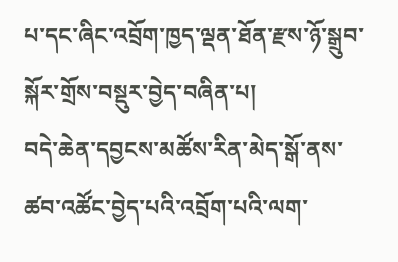པ་དང་ཞིང་འབྲོག་ཁྱད་ལྡན་ཐོན་རྫས་ཉོ་སྒྲུབ་སྐོར་གྲོས་བསྡུར་བྱེད་བཞིན་པ།
བདེ་ཆེན་དབྱངས་མཚོས་རིན་མེད་སྒོ་ནས་ཚབ་འཚོང་བྱེད་པའི་འབྲོག་པའི་ལག་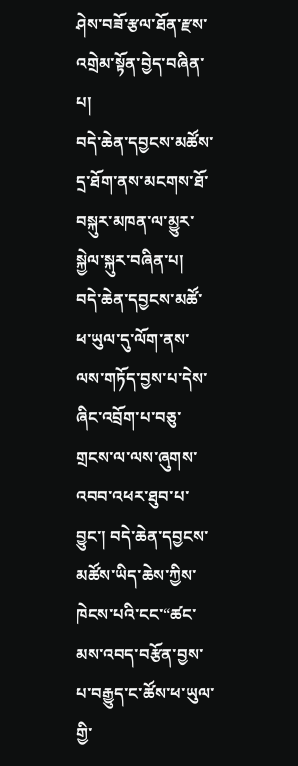ཤེས་བཟོ་རྩལ་ཐོན་རྫས་འགྲེམ་སྟོན་བྱེད་བཞིན་པ།
བདེ་ཆེན་དབྱངས་མཚོས་དྲ་ཐོག་ནས་མངགས་ཐོ་བསྐུར་མཁན་ལ་མྱུར་སྐྱེལ་སྐུར་བཞིན་པ།
བདེ་ཆེན་དབྱངས་མཚོ་ཕ་ཡུལ་དུ་ལོག་ནས་ལས་གཏོད་བྱས་པ་དེས་ཞིང་འབྲོག་པ་བཅུ་གྲངས་ལ་ལས་ཞུགས་འབབ་འཕར་ཐུབ་པ་བྱུང་། བདེ་ཆེན་དབྱངས་མཚོས་ཡིད་ཆེས་ཀྱིས་ཁེངས་པའི་ངང་“ཚང་མས་འབད་བརྩོན་བྱས་པ་བརྒྱུད་ང་ཚོས་ཕ་ཡུལ་གྱི་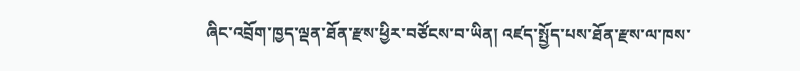ཞིང་འབྲོག་ཁྱད་ལྡན་ཐོན་རྫས་ཕྱིར་བཙོངས་བ་ཡིན། འཛད་སྤྱོད་པས་ཐོན་རྫས་ལ་ཁས་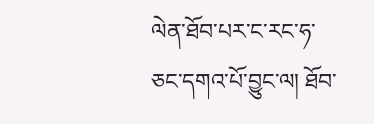ལེན་ཐོབ་པར་ང་རང་ཧ་ཅང་དགའ་པོ་བྱུང་ལ། ཐོབ་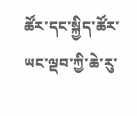ཚོར་དང་སྐྱིད་ཚོར་ཡང་ལྡབ་ཀྱི་ཆེ་རུ་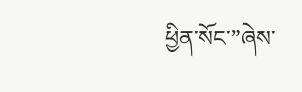ཕྱིན་སོང་”ཞེས་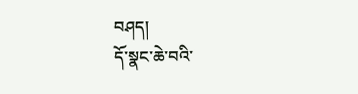བཤད།
དོ་སྣང་ཆེ་བའི་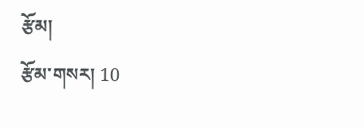རྩོམ།
རྩོམ་གསར། 10